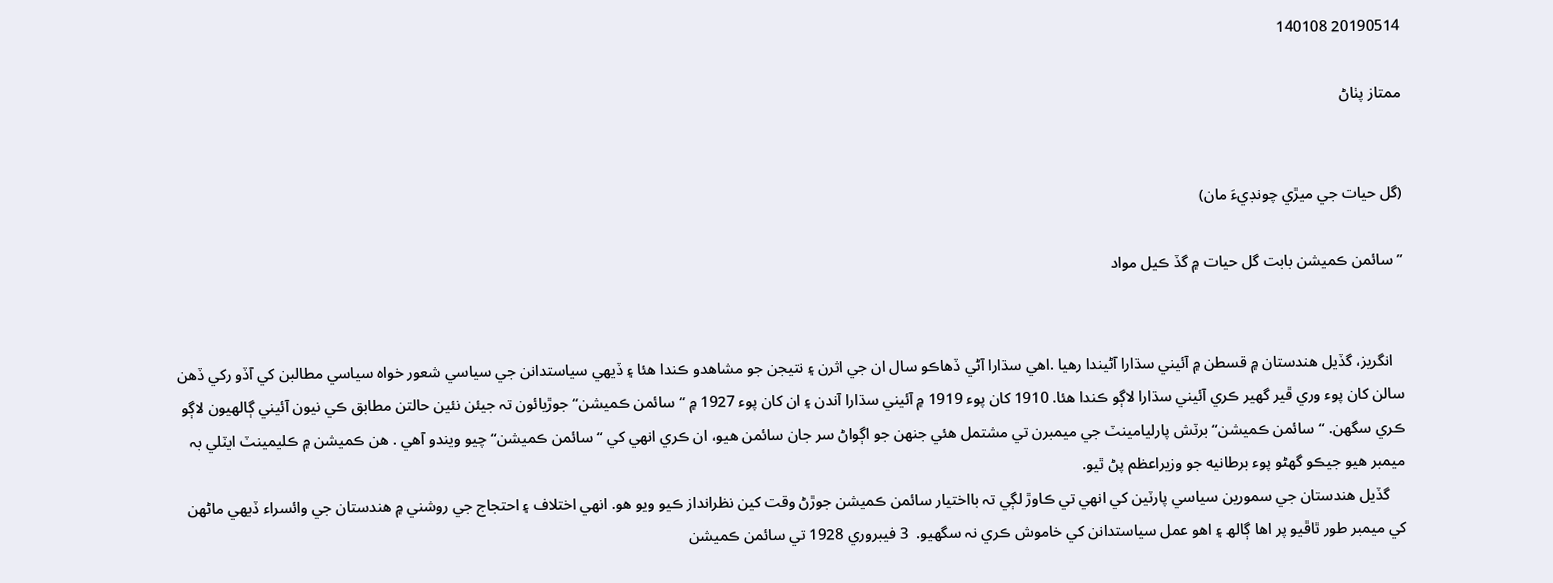20190514 140108

ممتاز پٺاڻ


(گل حيات جي ميڙي چونڊيءَ مان)

”سائمن ڪميشن بابت گل حيات ۾ گڏ ڪيل مواد


   انگريز، گڏيل هندستان ۾ قسطن ۾ آئيني سڌارا آڻيندا رھيا .اھي سڌارا آڻي ڏھاڪو سال ان جي اثرن ۽ نتيجن جو مشاھدو ڪندا ھئا ۽ ڏيھي سياستدانن جي سياسي شعور خواه سياسي مطالبن کي آڏو رکي ڏھن سالن کان پوء وري ڦير گھير ڪري آئيني سڌارا لاڳو ڪندا ھئا. 1910 کان پوء 1919 ۾ آئيني سڌارا آندن ۽ ان کان پوء 1927 ۾ “سائمن ڪميشن“ جوڙيائون تہ جيئن نئين حالتن مطابق ڪي نيون آئيني ڳالھيون لاڳو ڪري سگهن. “سائمن ڪميشن“ برٽش پارليامينٽ جي ميمبرن تي مشتمل ھئي جنهن جو اڳواڻ سر جان سائمن ھيو، ان ڪري انهي کي “سائمن ڪميشن“ چيو ويندو آھي . ھن ڪميشن ۾ ڪليمينٽ ايٽلي بہ ميمبر ھيو جيڪو گھڻو پوء برطانيه جو وزيراعظم پڻ ٿيو.
    گڏيل ھندستان جي سمورين سياسي پارٽين کي انهي تي ڪاوڙ لڳي تہ بااختيار سائمن ڪميشن جوڙڻ وقت کين نظرانداز ڪيو ويو هو. انهي اختلاف ۽ احتجاج جي روشني ۾ ھندستان جي وائسراء ڏيھي ماڻھن کي ميمبر طور ٿاڦيو پر اھا ڳالھ ۽ اھو عمل سياستدانن کي خاموش ڪري نہ سگهيو.  3 فيبروري 1928 تي سائمن ڪميشن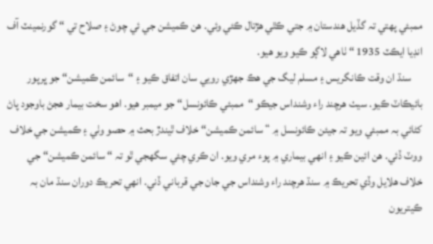ممبئي پھتي تہ گڏيل ھندستان ۾ جتي ڪٿي ھڙتال ڪئي وئي. ھن ڪميشن جي ئي چوڻ ۽ صلاح تي “ گورنمينٽ آف انڊيا ايڪٽ 1935 “ ٺاھي لاڳو ڪيو ويو ھيو.
     سنڌ ان وقت ڪانگريس ۽ مسلم ليگ جي ھڪ جھڙي رويي سان اتفاق ڪيو ۽ “سائمن ڪميشن“ جو ڀرپور بائيڪاٽ ڪيو. سيٺ ھرچند راء وشنداس جيڪو “ممبئي ڪائونسل“ جو ميمبر ھيو. اھو سخت بيمار ھجڻ باوجود پاڻ کڻائي بہ ممبئي ويو تہ جيئن ڪائونسل ۾ “ سائمن ڪميشن“ خلاف ٿيندڙ بحث ۾ حصو وٺي ۽ ڪميشن جي خلاف ووٽ ڏئي. ھن ائين ڪيو ۽ انهي بيماري ۾ پوء مري ويو. ان ڪري چئي سگهجي ٿو تہ “ سائمن ڪميشن“ جي خلاف ھلايل وڏي تحريڪ ۾ سنڌ ھرچند راء وشنداس جي جان جي قرباني ڏني. انهي تحريڪ دوران سنڌ مان بہ ڪيتريون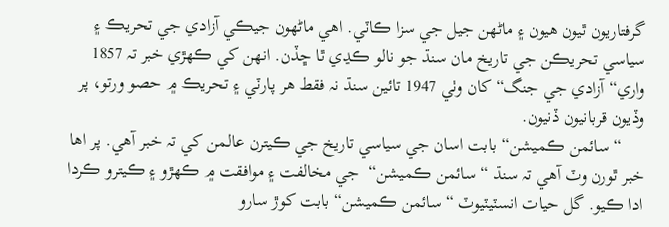گرفتاريون ٿيون ھيون ۽ ماڻھن جيل جي سزا ڪاٽي. اھي ماڻھون جيڪي آزادي جي تحريڪ ۽ سياسي تحريڪن جي تاريخ مان سنڌ جو نالو ڪڍي ٿا ڇڏن. انهن کي ڪھڙي خبر تہ 1857 واري“ آزادي جي جنگ“ کان وٺي 1947 تائين سنڌ نہ فقط ھر پارٽي ۽ تحريڪ ۾ حصو ورتو، پر وڏيون قربانيون ڏنيون.
     “سائمن ڪميشن“ بابت اسان جي سياسي تاريخ جي ڪيترن عالمن کي تہ خبر آھي. پر اھا خبر ٿورن وٽ آھي تہ سنڌ “ سائمن ڪميشن“  جي مخالفت ۽ موافقت ۾ ڪھڙو ۽ ڪيترو ڪردا ادا ڪيو. گل حيات انسٽيٽيوٽ “سائمن ڪميشن“ بابت کوڙ سارو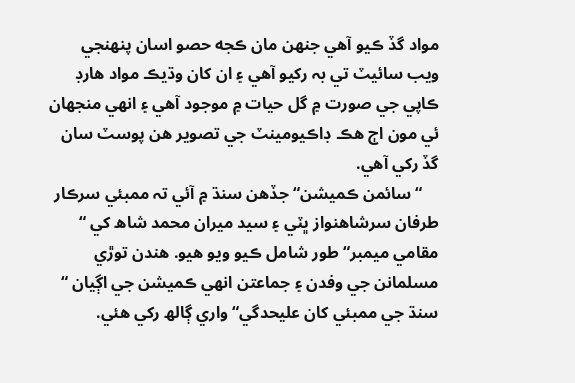مواد گڏ ڪيو آھي جنهن مان ڪجه حصو اسان پنهنجي ويب سائيٽ تي بہ رکيو آھي ۽ ان کان وڌيڪ مواد ھارڊ ڪاپي جي صورت ۾ گل حيات ۾ موجود آھي ۽ انهي منجهان ئي مون اڄ ھڪ ڊاڪيومينٽ جي تصوير ھن پوسٽ سان گڏ رکي آھي.
    “سائمن ڪميشن“ جڏھن سنڌ ۾ آئي تہ ممبئي سرڪار طرفان سرشاھنواز ڀٽي ۽ سيد ميران محمد شاھ کي “ مقامي ميمبر“ طور شامل ڪيو ويو ھيو. ھندن توڙي مسلمانن جي وفدن ۽ جماعتن انهي ڪميشن جي اڳيان “ سنڌ جي ممبئي کان عليحدگي“ واري ڳالھ رکي ھئي.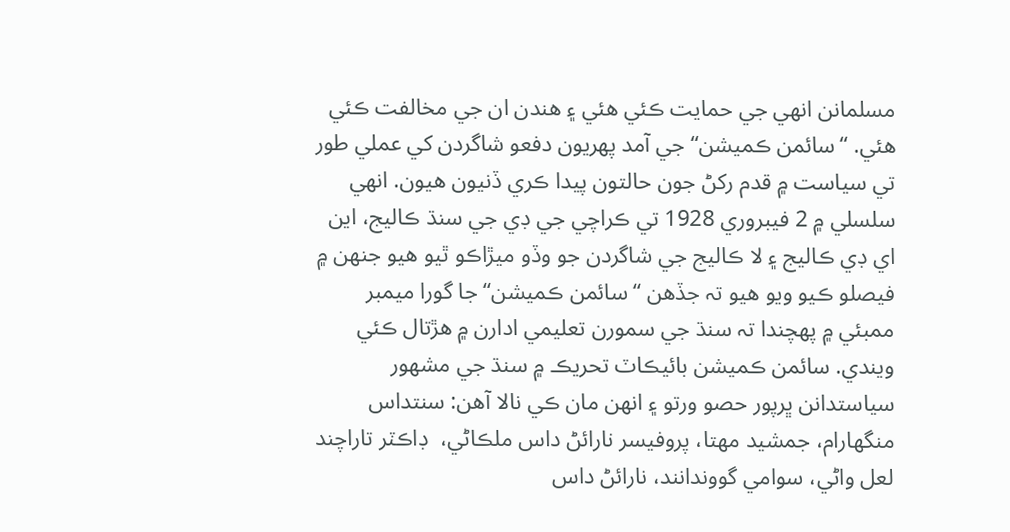مسلمانن انهي جي حمايت ڪئي ھئي ۽ ھندن ان جي مخالفت ڪئي ھئي. “سائمن ڪميشن“ جي آمد پھريون دفعو شاگردن کي عملي طور تي سياست ۾ قدم رکڻ جون حالتون پيدا ڪري ڏنيون ھيون. انهي سلسلي ۾ 2 فيبروري 1928 تي ڪراچي جي ڊي جي سنڌ ڪاليج، اين اي ڊي ڪاليج ۽ لا ڪاليج جي شاگردن جو وڏو ميڙاڪو ٿيو ھيو جنهن ۾ فيصلو ڪيو ويو ھيو تہ جڏھن “سائمن ڪميشن“ جا گورا ميمبر ممبئي ۾ پھچندا تہ سنڌ جي سمورن تعليمي ادارن ۾ ھڙتال ڪئي ويندي. سائمن ڪميشن بائيڪاٽ تحريڪ ۾ سنڌ جي مشھور سياستدانن ڀرپور حصو ورتو ۽ انهن مان ڪي نالا آھن: سنتداس منگهارام، جمشيد مھتا، پروفيسر نارائڻ داس ملڪاڻي،  ڊاڪٽر تاراچند لعل واڻي، سوامي گووندانند، نارائڻ داس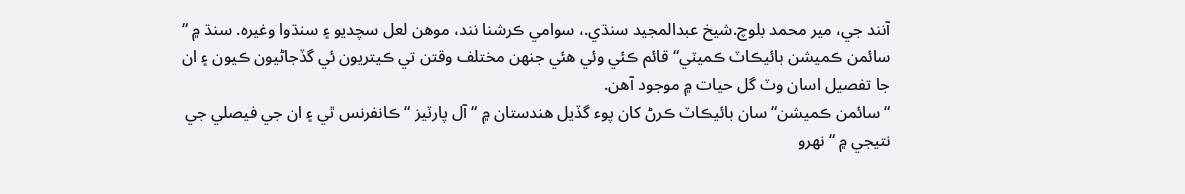آنند جي، مير محمد بلوچ.شيخ عبدالمجيد سنڌي.، سوامي ڪرشنا نند، موھن لعل سچديو ۽ سنڌوا وغيره. سنڌ ۾ “ سائمن ڪميشن بائيڪاٽ ڪميٽي“ قائم ڪئي وئي ھئي جنهن مختلف وقتن تي ڪيتريون ئي گڏجاڻيون ڪيون ۽ ان جا تفصيل اسان وٽ گل حيات ۾ موجود آھن.
“سائمن ڪميشن“ سان بائيڪاٽ ڪرڻ کان پوء گڏيل ھندستان ۾ “ آل پارٽيز “ ڪانفرنس ٿي ۽ ان جي فيصلي جي نتيجي ۾ “ نھرو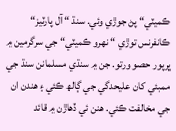ڪميٽي“ پڻ جوڙي وئي. سنڌ “ آل پارٽيز“ ڪانفرنس توڙي “ نھرو ڪميٽي“ جي سرگرمين ۾ ڀرپور حصو ورتو. جن ۾ سنڌي مسلمانن سنڌ جي ممبئي کان عليحدگي جي ڳالھ ڪئي ۽ ھندن ان جي مخالفت ڪئي. ھنن ئي ڏھاڙن ۾ قائد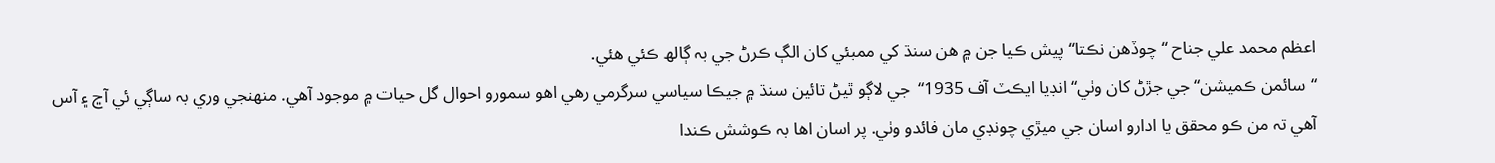اعظم محمد علي جناح “ چوڏھن نڪتا“ پيش ڪيا جن ۾ ھن سنڌ کي ممبئي کان الڳ ڪرڻ جي بہ ڳالھ ڪئي ھئي.
“سائمن ڪميشن“ جي جڙڻ کان وٺي“ انڊيا ايڪٽ آف 1935“  جي لاڳو ٿيڻ تائين سنڌ ۾ جيڪا سياسي سرگرمي رھي اھو سمورو احوال گل حيات ۾ موجود آھي. منهنجي وري بہ ساڳي ئي آڇ ۽ آس آھي تہ من ڪو محقق يا ادارو اسان جي ميڙي چونڊي مان فائدو وٺي. پر اسان اھا بہ ڪوشش ڪندا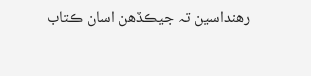رھنداسين تہ جيڪڏھن اسان ڪتاب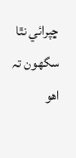ڇپرائي نٿا سگهون تہ اھو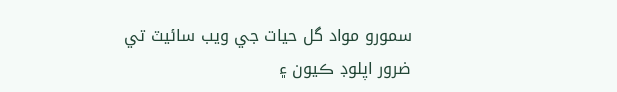سمورو مواد گل حيات جي ويب سائيٽ تي ضرور اپلوڊ ڪيون ۽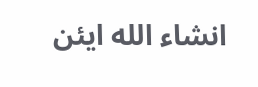انشاء الله ايئن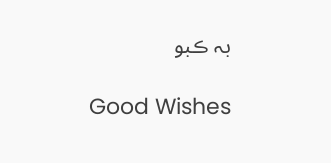بہ ڪبو

Good Wishes